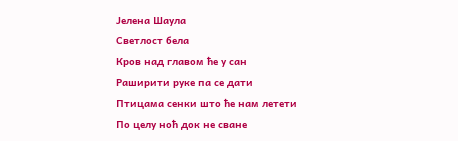Јелена Шаула
Светлост бела
Кров над главом ће у сан
Раширити руке па се дати
Птицама сенки што ће нам летети
По целу ноћ док не сване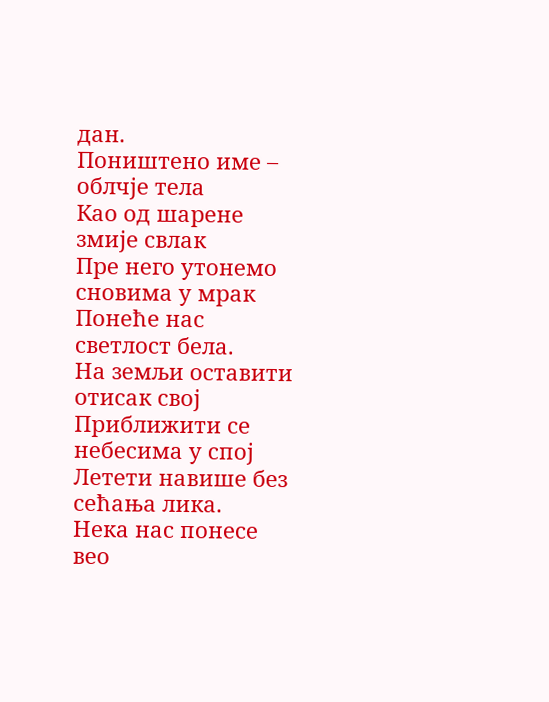дан.
Поништено име – облчје тела
Као од шарене змије свлак
Пре него утонемо сновима у мрак
Понеће нас светлост бела.
На земљи оставити отисак свој
Приближити се небесима у спој
Летети навише без сећања лика.
Нека нас понесе вео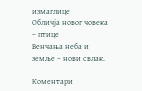измаглице
Обличја новог човека – птице
Венчања неба и земље – нови свлак.

Коментари